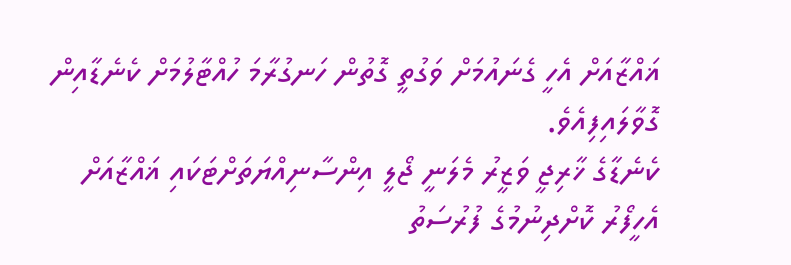ޣައްޒާއަށް އެހީ ގެނައުމަށް ވަގުތީ ގޮތުން ހަނގުރާމަ ހުއްޓާލުމަށް ކެނެޑާއިން ގޮވާލައިފިއެވެ.
ކެނެޑާގެ ޚާރިޖީ ވަޒީރު މެލަނީ ޖޯލީ އިންސާނިއްޔަތަށްޓަކައި ޣައްޒާއަށް އެހީފޯރު ކޮށްދިނުމުގެ ފުރުސަތު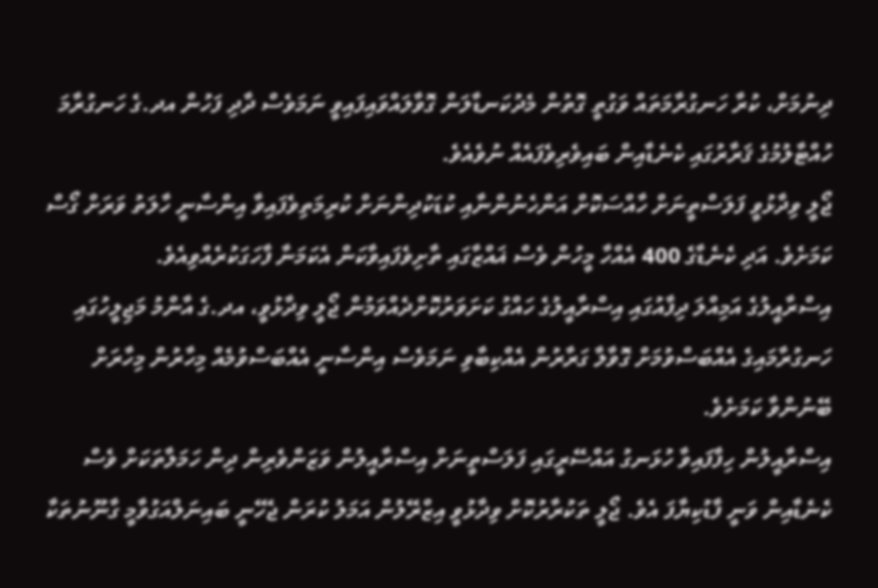ދިނުމަށް، ކުރާ ހަނގުރާމަތައް ވަގުތީ ގޮތުން މެދުކަނޑާލަން ގޮވާލައްވައިފައިވީ ނަމަވެސް ދާދި ފަހުން އދ.ގެ ހަނގުރާމަ ހުއްޓާލުމުގެ ޤަރާރުގައި ކެނެޑާއިން ބައިވެރިވެފައެއް ނުވެއެވެ.
ޖޯލީ ވިދާޅުވީ ފަލަސްތީނަށް ހާއްސަކޮށް އަންހެނުންނާއި ކުޑަކުދިންނަށް ކުރިމަތިވެފައިވާ އިންސާނީ ހާލަތު ވަރަށް ގޯސް ކަމަށެވެ. އަދި ކެނެޑާގެ 400 އެއްހާ މީހުން ވެސް ޣައްޒާގައި ތާށިވެފައިވާކަން އެކަމަނާ ފާހަގަކުރެއްވިއެވެ.
އިސްރާއީލުގެ އަމިއްލަ ދިފާއުގައި އިސްރާއީލުގެ ހައްގު ކަށަވަރުކޮށްދެއްވަމުން ޖޯލީ ވިދާޅުވީ، އދ.ގެ އާންމު މަޖިލީހުގައި ހަނގުރާމައިގެ އެއްބަސްވުމަށް ގޮވާލާ ގަރާރުން އެއްކިބާވި ނަމަވެސް އިންސާނީ އެއްބަސްވުމެއް މިހާރުން މިހާރަށް ބޭނުންވާ ކަމަށެވެ.
އިސްރާއީލުން ހިފާފައިވާ ހުޅަނގު އައްސޭރީގައި ފަލަސްތީނަށް އިސްރާއީލުން ވަޒަންވެރިން ދިން ހަމަލާތަކަށް ވެސް ކެނެޑާއިން ވަނީ ފާޑުކިޔާފަ އެވެ. ޖޯލީ ތަކުރާރުކޮށް ވިދާޅުވީ އިޒްރޭލުން އަމަލު ކުރަން ޖެހޭނީ ބައިނަލްއަގުވާމީ ގާނޫނުތަކާ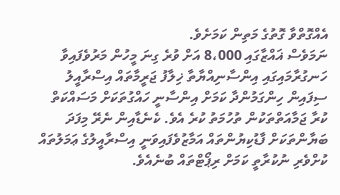އެއްގޮތްވާ ގޮތުގެ މަތިން ކަމަށެވެ.
ނަމަވެސް ޣައްޒާގައި 8،000 އަށް ވުރެ ގިނަ މީހުން މަރުވެފައިވާ ހަނގުރާމައިގައި އިންސާނިއްޔާތާ ޚިލާފު ޖަރީމާތައް އިސްރާއީލު ސިފައިން ހިންގަމުންދާ ކަމަށް އިންސާނީ ހައްގުތަކަށް މަސައްކަތް ކުރާ ޖަމާއަތްތަކުން ތުހުމަތު ކުރެ އެވެ. ކެނެޑާއިން ނެރޭ މިފަދަ ބަޔާންތަކަށް ފާޑުކިޔުންތައް އަމާޒުވެފައިވަނީ އިސްރާއީލުގެ ޢަމަލުތައް ކުށްވެރި ނުކުރާތީ ކަމަށް ރިޕޯޓްތައް ބުނެއެވެ.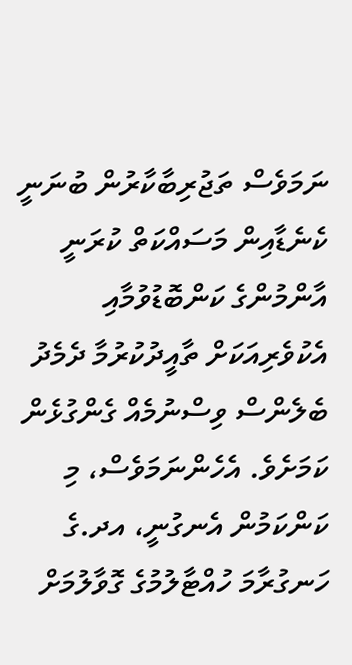ނަމަވެސް ތަޖުރިބާކާރުން ބުނަނީ ކެނެޑާއިން މަސައްކަތް ކުރަނީ އާންމުންގެ ކަންބޮޑުވުމާއި އެކުވެރިއަކަށް ތާއީދުކުރުމާ ދެމެދު ބެލެންސް ވިސްނުމެއް ގެންގުޅެން ކަމަށެވެ. އެހެންނަމަވެސް، މި ކަންކަމުން އެނގުނީ، އދ.ގެ ހަނގުރާމަ ހުއްޓާލުމުގެ ގޮވާލުމަށް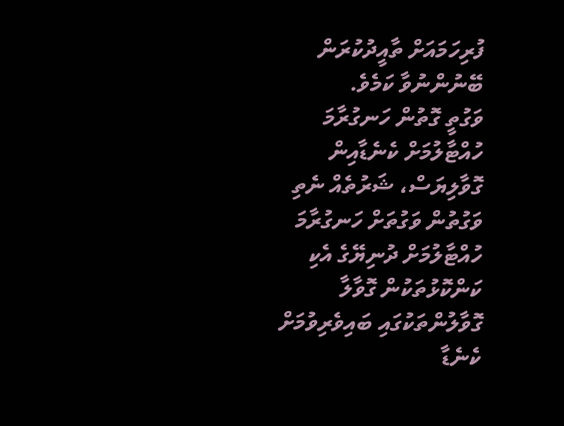ފުރިހަމައަށް ތާއީދުކުރަން ބޭނުންނުވާ ކަމެވެ.
ވަގުތީ ގޮތުން ހަނގުރާމަ ހުއްޓާލުމަށް ކެނެޑާއިން ގޮވާލިޔަސް، ޝަރުތެއް ނެތި ވަގުތުން ވަގުތަށް ހަނގުރާމަ ހުއްޓާލުމަށް ދުނިޔޭގެ އެކި ކަންކޮޅުތަކުން ގޮވާލާ ގޮވާލުންތަކުގައި ބައިވެރިވުމަށް ކެނެޑާ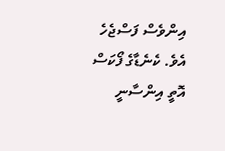އިންވެސް ފަސްޖެހެ އެވެ. ކެނެޑާގެ ފޯކަސް އޮތީ އިންސާނީ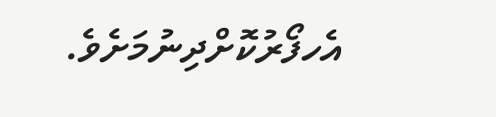އެހފޯރުކޮށްދިނުމަށެވެ.